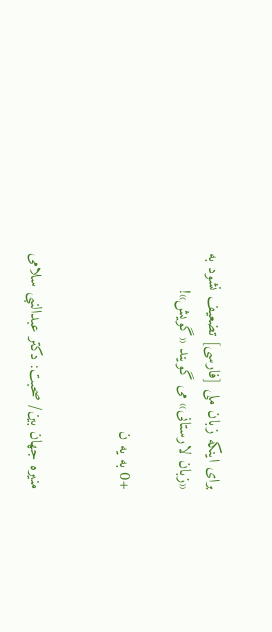برای اینکه زبان ملی [فارسی] تضعیف نشود به «زبان لارستانی» می گویند «گویش»!

+0 به یه ن


منیره جهان بین/ صحبت: دکتر عبدالنبی سلامی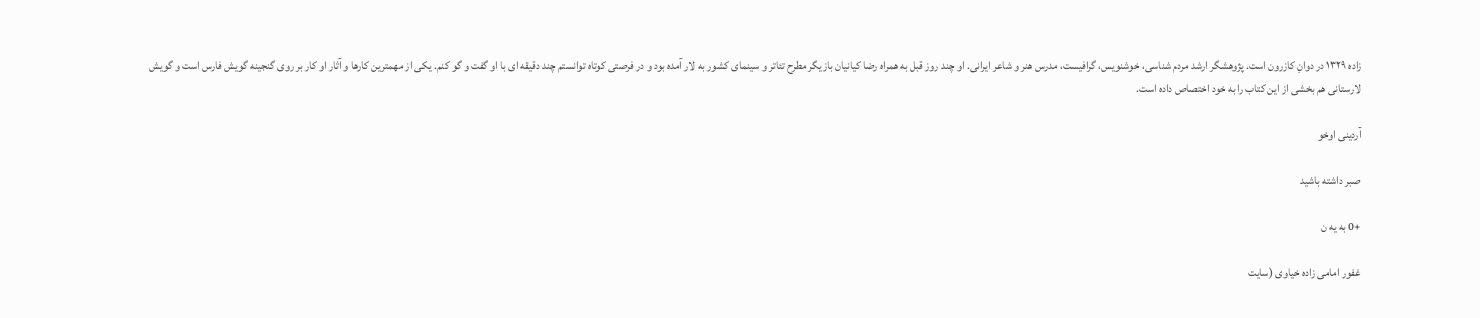زاده ۱۳۲۹ در دوانِ کازرون است. پژوهشگر ارشد مردم شناسی، خوشنویس، گرافیست، مدرس هنر و شاعر ایرانی. او چند روز قبل به همراه رضا کیانیان بازیگر مطرح تئاتر و سینمای کشور به لار آمده بود و در فرصتی کوتاه توانستم چند دقیقه ای با او گفت و گو کنم. یکی از مهمترین کارها و آثار او کار بر روی گنجینه گویش فارس است و گویش لارستانی هم بخشی از این کتاب را به خود اختصاص داده است.

آردینی اوخو

صبر داشته‌ باشید

+0 به یه ن

غفور امامی زاده خیاوی (سایت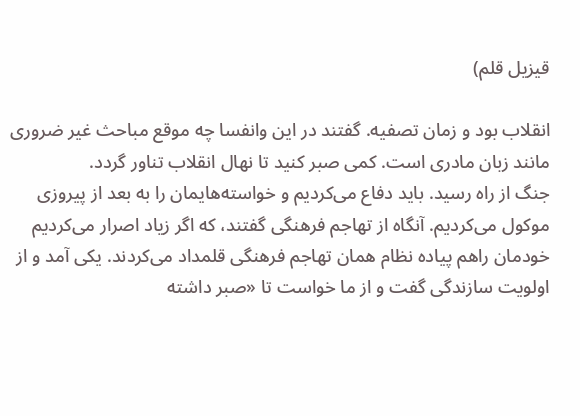قیزیل قلم)

انقلاب بود و زمان تصفیه. گفتند در این وانفسا چه موقع مباحث غیر ضروری مانند زبان مادری است. کمی صبر کنید تا نهال انقلاب تناور گردد.
جنگ از راه رسید. باید دفاع می‌کردیم و خواسته‌هایمان را به بعد از پیروزی موکول می‌کردیم. آنگاه از تهاجم فرهنگی گفتند، که اگر زیاد اصرار می‌کردیم خودمان راهم پیاده نظام همان تهاجم فرهنگی قلمداد می‌کردند. یکی آمد و از اولویت سازندگی گفت و از ما خواست تا «صبر داشته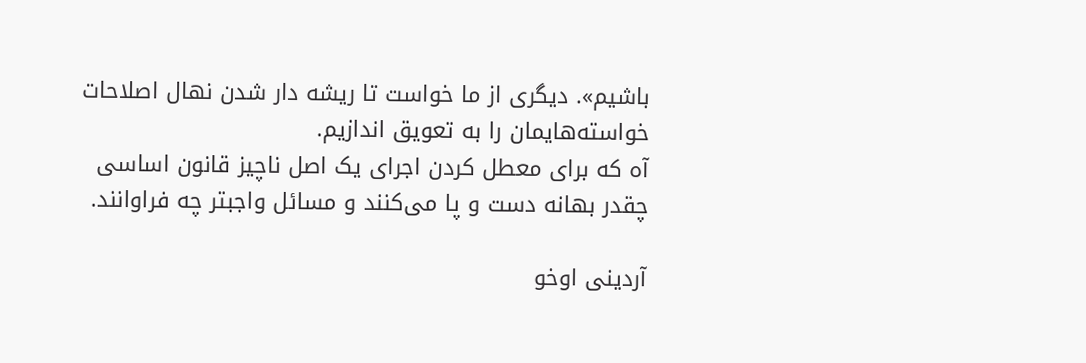باشیم». دیگری از ما خواست تا ریشه دار شدن نهال اصلاحات خواسته‌هایمان را به تعویق اندازیم.
آه که برای معطل کردن اجرای یک اصل ناچیز قانون اساسی چقدر بهانه دست و پا می‌کنند و مسائل واجبتر چه فراوانند.

آردینی اوخو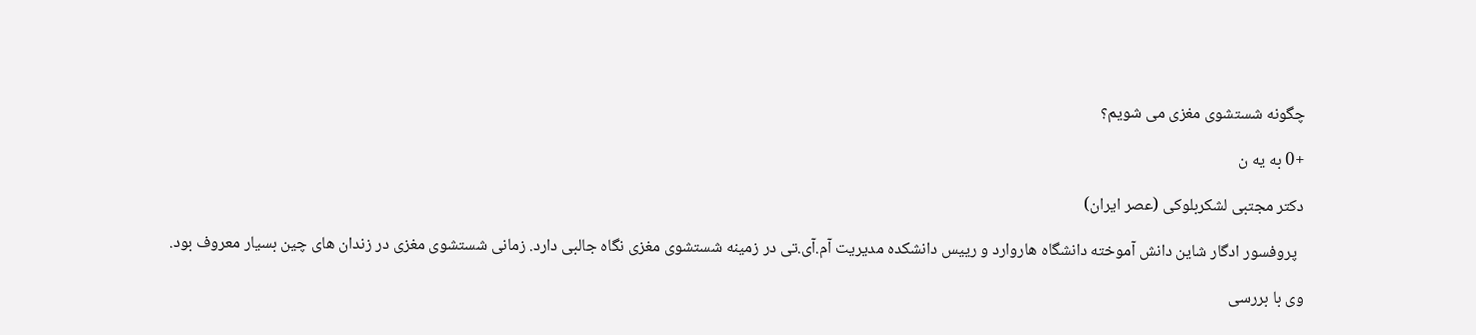چگونه شستشوی مغزی می شویم؟

+0 به یه ن

دکتر مجتبی لشکربلوکی (عصر ایران)

  پروفسور ادگار شاین دانش آموخته دانشگاه هاروارد و رییس دانشکده مدیریت آم.آی.تی در زمینه شستشوی مغزی نگاه جالبی دارد. زمانی شستشوی مغزی در زندان های چین بسیار معروف بود.

وی با بررسی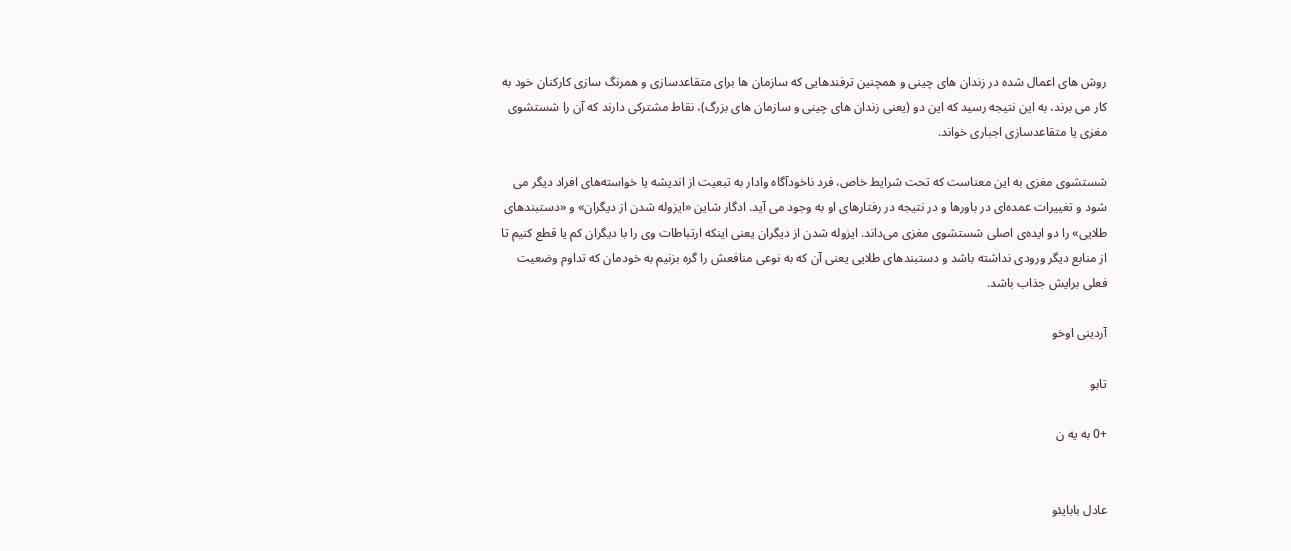روش های اعمال شده در زندان های چینی و همچنین ترفندهایی که سازمان ها برای متقاعدسازی و همرنگ سازی کارکنان خود به کار می برند، به این نتیجه رسید که این دو (یعنی زندان های چینی و سازمان های بزرگ)، نقاط مشترکی دارند که آن را شستشوی مغزی یا متقاعدسازی اجباری خواند.

شستشوی مغزی به این معناست که تحت شرایط خاص، فرد ناخودآگاه وادار به تبعیت از اندیشه یا خواسته‌های افراد دیگر می شود و تغییرات عمده‌ای در باورها و در نتیجه در رفتارهای او به وجود می آید. ادگار شاین «ایزوله شدن از دیگران» و «دستبند‌های طلایی» را دو ایده‌ی اصلی شستشوی مغزی می‌داند. ایزوله شدن از دیگران یعنی اینکه ارتباطات وی را با دیگران کم یا قطع کنیم تا از منابع دیگر ورودی نداشته باشد و دستبندهای طلایی یعنی آن که به نوعی منافعش را گره بزنیم به خودمان که تداوم وضعیت فعلی برایش جذاب باشد.

آردینی اوخو

تابو

+0 به یه ن


عادل بابایئو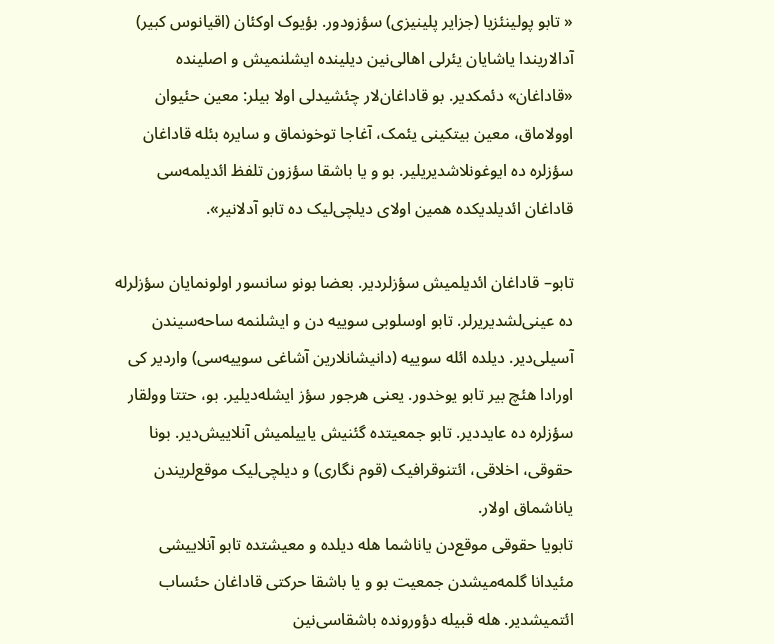« تابو پولینئزیا (جزایر پلینیزی) سؤزودور. بؤیوک اوکئان (اقیانوس کبیر) آدالاریندا یاشایان یئرلی اهالی‌نین دیلینده ایشلنمیش و اصلینده «قاداغان» دئمکدیر. بو قاداغان‌لار چئشیدلی اولا بیلر: معین حئیوان اوولاماق، معین بیتکینی یئمک، آغاجا توخونماق و سایره بئله قاداغان سؤزلره ده ایوغونلاشدیریلیر. بو و یا باشقا سؤزون تلفظ ائدیلمه‌سی قاداغان ائدیلدیکده همین اولای دیلچی‌لیک ده تابو آدلانیر».

تابو– قاداغان ائدیلمیش سؤزلردیر. بعضا بونو سانسور اولونمایان سؤزلرله ده عینی‌لشدیریرلر. تابو اوسلوبی سوییه دن و ایشلنمه ساحه‌سیندن آسیلی‌دیر. دیلده ائله سوییه (دانیشانلارین آشاغی سوییه‌سی) واردیر کی اورادا هئچ بیر تابو یوخدور. یعنی هرجور سؤز ایشله‌دیلیر. بو، حتتا وولقار سؤزلره ده عایددیر. تابو جمعیتده گئنیش یاییلمیش آنلاییش‌دیر. بونا حقوقی، اخلاقی، ائتنوقرافیک (قوم نگاری) و دیلچی‌لیک موقع‌لریندن یاناشماق اولار.
تابویا حقوقی موقع‌دن یاناشما هله دیلده و معیشتده تابو آنلاییشی مئیدانا گلمه‌میشدن جمعیت بو و یا باشقا حرکتی قاداغان حئساب ائتمیشدیر. هله قبیله دؤورونده باشقاسی‌نین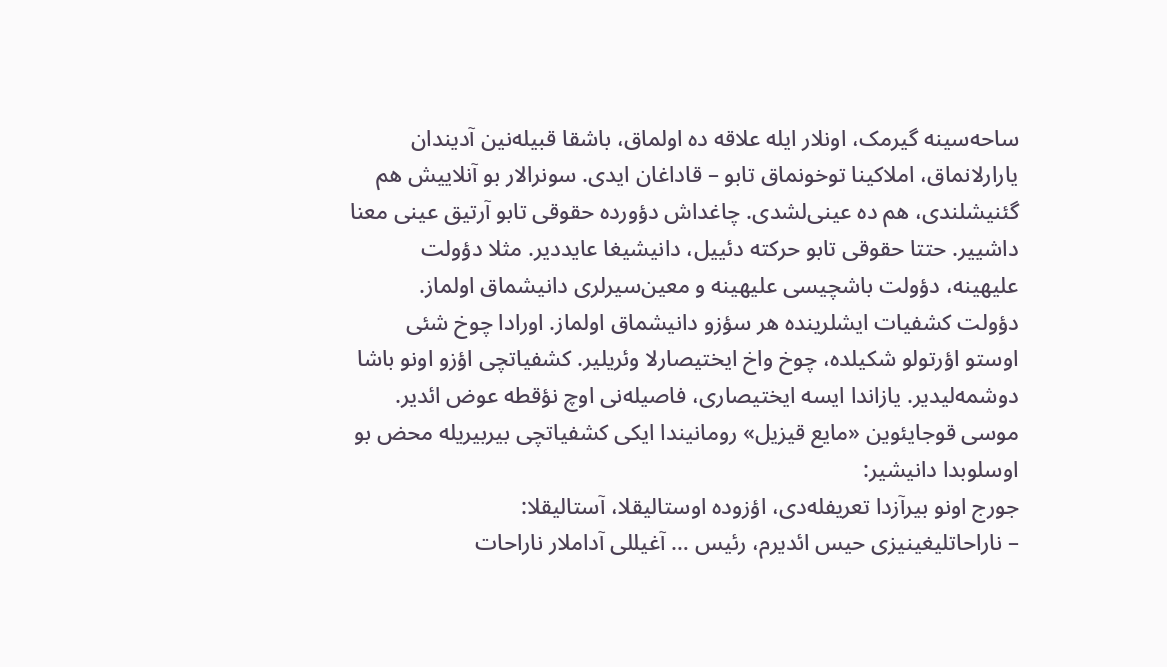ساحه‌سینه گیرمک، اونلار ایله علاقه ده اولماق، باشقا قبیله‌نین آدیندان یارارلانماق، املاکینا توخونماق تابو – قاداغان ایدی. سونرالار بو آنلاییش هم گئنیشلندی، هم ده عینی‌لشدی. چاغداش دؤورده حقوقی تابو آرتیق عینی معنا داشییر. حتتا حقوقی تابو حرکته دئییل، دانیشیغا عایددیر. مثلا دؤولت علیهینه، دؤولت باشچیسی علیهینه و معین‌سیرلری دانیشماق اولماز.
دؤولت کشفیات ایشلرینده هر سؤزو دانیشماق اولماز. اورادا چوخ شئی اوستو اؤرتولو شکیلده، چوخ واخ ایختیصارلا وئریلیر. کشفیاتچی اؤزو اونو باشا دوشمه‌لیدیر. یازاندا ایسه ایختیصاری، فاصیله‌نی اوچ نؤقطه عوض ائدیر. موسی قوجایئوین «مایع قیزیل» رومانیندا ایکی کشفیاتچی بیربیریله محض بو اوسلوبدا دانیشیر:
جورج اونو بیرآزدا تعریفله‌دی، اؤزوده اوستالیقلا، آستالیقلا:
– ناراحاتلیغینیزی حیس ائدیرم، رئیس … آغیللی آداملار ناراحات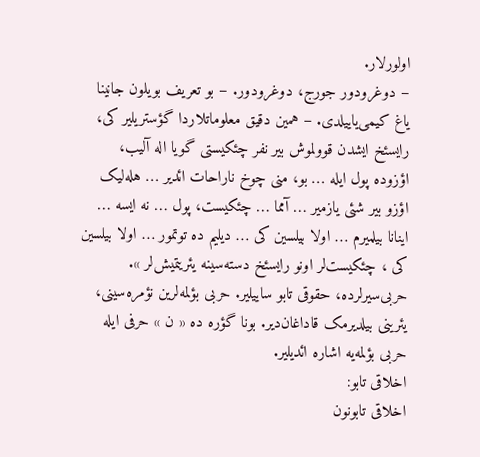اولورلار.
– دوغرودور جورج، دوغرودور. – بو تعریف بویلون جانینا یاغ کیمی‌یاییلدی. – همین دقیق معلوماتلاردا گؤستریلیر کی، رایسئخ ایشدن قوولموش بیر نفر چئکیستی گویا اله آلیب، اؤزوده پول ایله … بو، منی چوخ ناراحات ائدیر … هله‌لیک اؤزو بیر شئی یازمیر … آمما … چئکیست، پول … نه ایسه … اینانا بیلمیرم … اولا بیلسین کی … دیلیم ده توتمور … اولا بیلسین کی ، چئکیست‌لر اونو رایسئخ دسته‌سینه یئریتمیش‌لر ».
حربی‌سیرلرده، حقوقی تابو ساییلیر. حربی بؤلمه‌لرین نؤمره‌سینی، یئرینی بیلدیرمک قاداغان‌دیر. بونا گؤره ده « ن » حرفی ایله حربی بؤلمه‌یه اشاره ائدیلیر.
اخلاقی تابو:
اخلاقی تابونون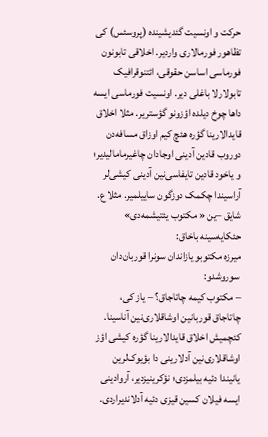حرکت و اونسیت گئدیشینده (پروسئس) کی تظاهور فورمالاری واردیر. اخلاقی تابونون فورماسی اساسن حقوقی، ائتنوقرافیک تابولارلا باغلی دیر. اونسیت فورماسی ایسه داها چوخ دیلده اؤزونو گؤستریر. مثلا اخلاق قایدالارینا گؤره هئچ کیم اوزاق مسافه‌دن دوروب قادین آدینی اوجادان چاغیرمامالیدیر؛ و یاخود قادین تایفاسی‌نین آدینی کیشی‌لر آراسیندا چکمک دوزگون ساییلمیر. مثلا ع. شایق –ین « مکتوب یئتیشمه‌دی» حئکایه‌سینه باخاق:
میرزه مکتوبو یازاندان سونرا قوربان‌دان سوروشدو:
– مکتوب کیمه چاتاجاق؟ – یاز کی، چاتاجاق قوربانین اوشاقلاری‌نین آناسینا.
کئچمیش اخلاق قایدالارینا گؤره کیشی اؤز اوشاقلاری‌نین آدلارینی دا بؤیوک‌لرین یانیندا دئیه بیلمزدی؛ نؤکرینیزدیر، آروادینی ایسه فیلان کسین قیزی دئیه آدلاندیراردی.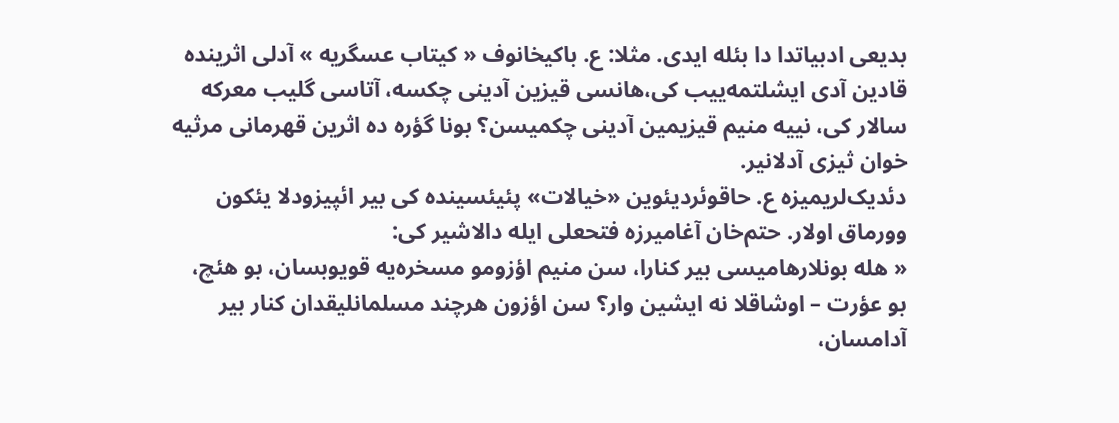بدیعی ادبیاتدا دا بئله ایدی. مثلا: ع. باکیخانوف « کیتاب عسگریه » آدلی اثرینده قادین آدی ایشلتمه‌ییب کی،‌هانسی قیزین آدینی چکسه، آتاسی گلیب معرکه سالار کی، نییه منیم قیزیمین آدینی چکمیسن؟ بونا گؤره ده اثرین قهرمانی مرثیه خوان ثیزی آدلانیر.
دئدیک‌لریمیزه ع. حاقوئردیئوین «خیالات» پئیئسینده کی بیر ائپیزودلا یئکون وورماق اولار. حتم‌خان آغامیرزه فتحعلی ایله دالاشیر کی:
« هله بونلار‌هامیسی بیر کنارا، سن منیم اؤزومو مسخره‌یه قویوبسان، بو هئچ، بو عؤرت – اوشاقلا نه ایشین وار؟ سن اؤزون هرچند مسلمانلیقدان کنار بیر آدامسان،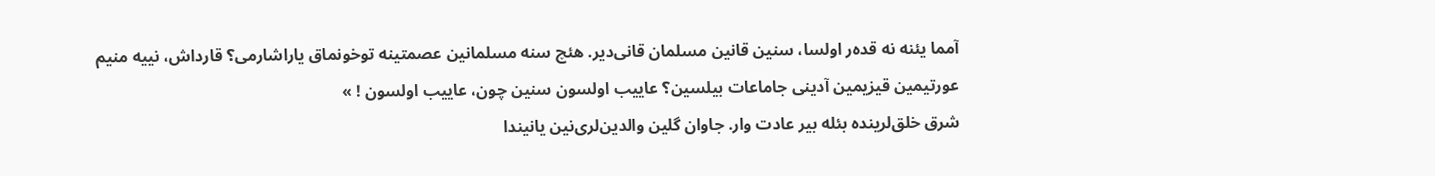آمما یئنه نه قده‌ر اولسا، سنین قانین مسلمان قانی‌دیر. هئچ سنه مسلمانین عصمتینه توخونماق یاراشارمی؟ قارداش، نییه منیم عورتیمین قیزیمین آدینی جاماعات بیلسین؟ عاییب اولسون سنین چون، عاییب اولسون ! »
شرق خلق‌لرینده بئله بیر عادت وار. جاوان گلین والدین‌لری‌نین یانیندا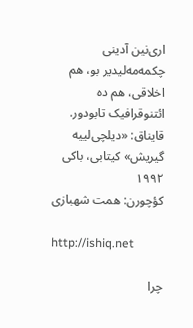اری‌نین آدینی چکمه‌مه‌لیدیر بو، هم اخلاقی، هم ده ائتنوقرافیک تابودور.
قایناق: «دیلچی‌لییه گیریش» کیتابی، باکی ۱۹۹۲
کؤچورن: همت شهبازی

http://ishiq.net

چرا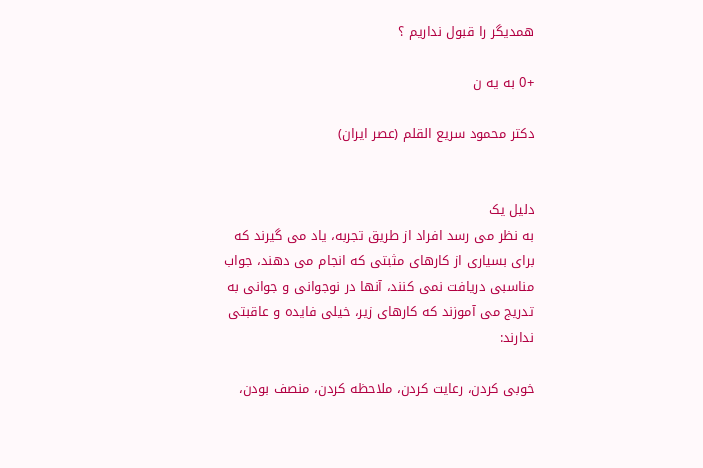همدیگر را قبول نداریم ؟

+0 به یه ن

دکتر محمود سریع القلم (عصر ایران)


دلیل یک
به نظر می رسد افراد از طریق تجربه، یاد می گیرند که برای بسیاری از کارهای مثبتی که انجام می دهند، جواب مناسبی دریافت نمی کنند، آنها در نوجوانی و جوانی به تدریج می آموزند که کارهای زیر، خیلی فایده و عاقبتی ندارند:

خوبی کردن، رعایت کردن، ملاحظه کردن، منصف بودن،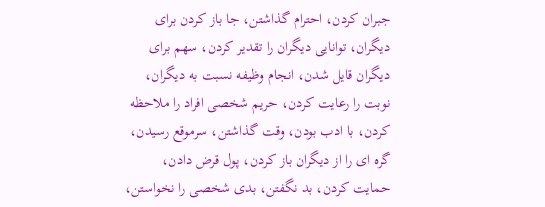جبران کردن، احترام گذاشتن، جا باز کردن برای دیگران، توانایی دیگران را تقدیر کردن، سهم برای دیگران قایل شدن، انجام وظیفه نسبت به دیگران، نوبت را رعایت کردن، حریم شخصی افراد را ملاحظه کردن، با ادب بودن، وقت گذاشتن، سرموقع رسیدن، گره ای را از دیگران باز کردن، پول قرض دادن، حمایت کردن، بد نگفتن، بدی شخصی را نخواستن،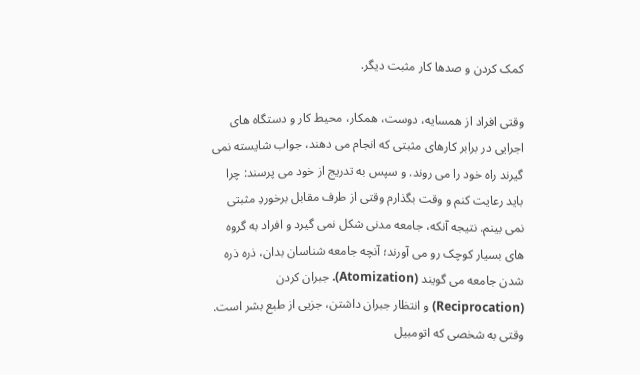کمک کردن و صدها کار مثبت دیگر.

وقتی افراد از همسایه، دوست، همکار، محیط کار و دستگاه های اجرایی در برابر کارهای مثبتی که انجام می دهند، جواب شایسته نمی گیرند راه خود را می روند. و سپس به تدریج از خود می پرسند: چرا باید رعایت کنم و وقت بگذارم وقتی از طرف مقابل برخوردِ مثبتی نمی بینم. نتیجه آنکه، جامعه مدنی شکل نمی گیرد و افراد به گروه های بسیار کوچک رو می آورند؛ آنچه جامعه شناسان بدان، ذره ذره شدن جامعه می گویند (Atomization). جبران کردن (Reciprocation) و انتظار جبران داشتن، جزیی از طبع بشر است.
وقتی به شخصی که اتومبیل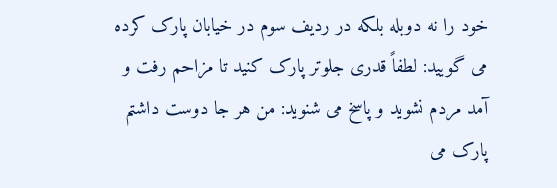خود را نه دوبله بلکه در ردیف سوم در خیابان پارک کرده می گویید: لطفاً قدری جلوتر پارک کنید تا مزاحم رفت و آمد مردم نشوید و پاسخ می شنوید: من هر جا دوست داشتم پارک می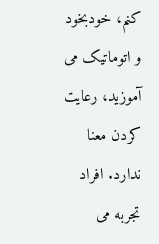کنم، خودبخود و اتوماتیک می آموزید، رعایت کردن معنا ندارد. افراد تجربه می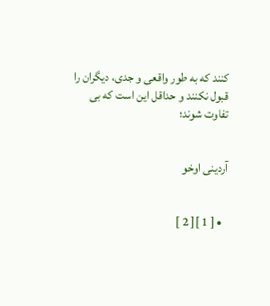کنند که به طور واقعی و جدی، دیگران را قبول نکنند و حداقل این است که بی تفاوت شوند؛


آردینی اوخو


  • [ 1 ][ 2 ]